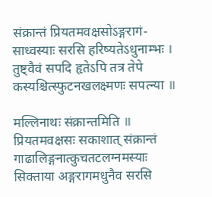संक्रान्तं प्रियतमवक्षसोऽङ्गरागं-
साध्वस्याः सरसि हरिष्यतेऽधुनाम्भः ।
तुष्ट्वैवं सपदि हृतेऽपि तत्र तेपे
कस्यश्चित्स्फुटनखलक्ष्मणः सपत्न्या ॥

मल्लिनाथः संक्रान्तमिति ॥ प्रियतमवक्षसः सकाशात् संक्रान्तं गाढालिङ्गनात्कुचतटलग्नमस्याः सिक्ताया अङ्गरागमधुनैव सरसि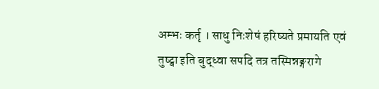अम्भः कर्तृ । साधु निःशेषं हरिष्यते प्रमायति एवं तुष्ट्वा इति बुद्ध्वा सपदि तत्र तस्मिन्नङ्गरागे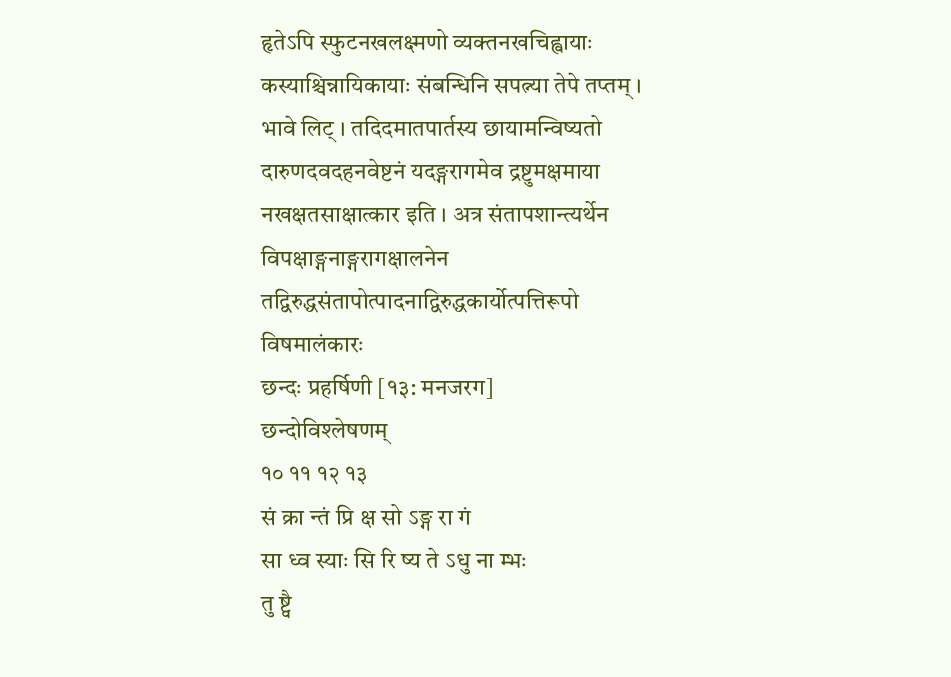हृतेऽपि स्फुटनखलक्ष्मणो व्यक्तनखचिह्वायाः कस्याश्चिन्नायिकायाः संबन्धिनि सपत्न्या तेपे तप्तम् । भावे लिट् । तदिदमातपार्तस्य छायामन्विष्यतो दारुणदवदहनवेष्टनं यदङ्गरागमेव द्रष्टुमक्षमाया नखक्षतसाक्षात्कार इति । अत्र संतापशान्त्यर्थेन विपक्षाङ्गनाङ्गरागक्षालनेन तद्विरुद्धसंतापोत्पादनाद्विरुद्धकार्योत्पत्तिरूपो विषमालंकारः
छन्दः प्रहर्षिणी [१३: मनजरग]
छन्दोविश्लेषणम्
१० ११ १२ १३
सं क्रा न्तं प्रि क्ष सो ऽङ्ग रा गं
सा ध्व स्याः सि रि ष्य ते ऽधु ना म्भः
तु ष्ट्वै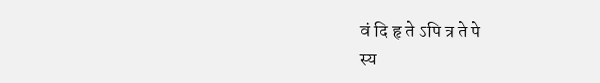वं दि हृ ते ऽपि त्र ते पे
स्य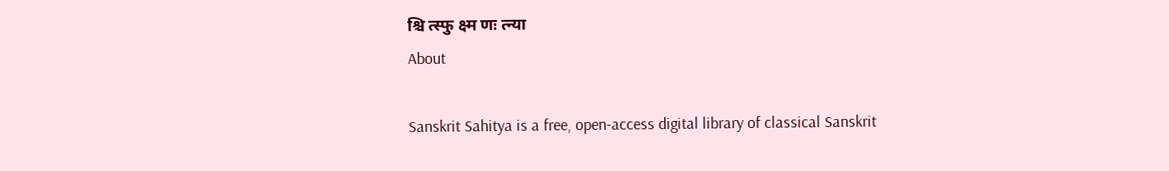श्चि त्स्फु क्ष्म णः त्न्या
About

Sanskrit Sahitya is a free, open-access digital library of classical Sanskrit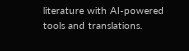literature with AI-powered tools and translations.